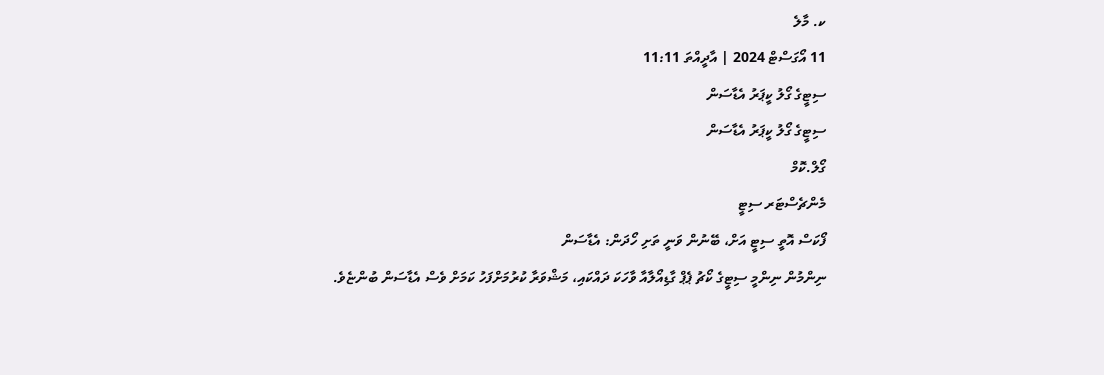ކ. މާލެ
11 އޯގަސްޓް 2024 | އާދީއްތަ 11:11
ސިޓީގެ ގޯލު ކީޕަރު އެޑާސަން
ސިޓީގެ ގޯލު ކީޕަރު އެޑާސަން
ގޯލް.ކޮމް
މެންޗެސްޓަރ ސިޓީ
ފޯކަސް އޮތީ ސިޓީ އަށް، ބޭނުން ވަނީ ތަށި ހޯދަން: އެޑާސަން
ނިންމުން ނިންމީ ސިޓީގެ ކޯޗު ޕެޕް ގާޑިއޯލާއާ ވާހަކަ ދައްކައި، މަޝްވަރާ ކުރުމަށްފަހު ކަމަށް ވެސް އެޑާސަން ބުންޏެވެ.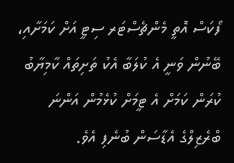ފޯކަސް އޮތީ މެންޗެސްޓަރ ސިޓީ އަށް ކަމަށާއި، ބޭނުން ވަނީ އެ ކުލަބާ އެކު ތަށިތައް ކާމިޔާބު ކުރަން ކަމަށް އެ ޓީމަށް ކުޅެމުން އަންނަ ބްރެޒިލްގެ އެޑާސަން ބުނެފި އެވެ.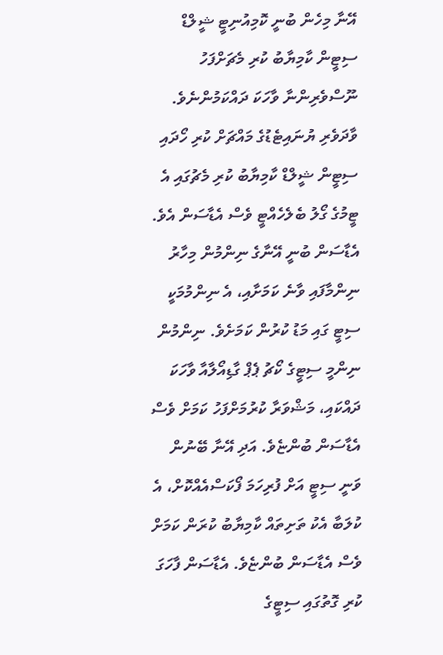އޭނާ މިހެން ބުނީ ކޮމިއުނިޓީ ޝީލްޑް ސިޓީން ކާމިޔާބު ކުރި މެޗަށްފަހު ނޫސްވެރިންނާ ވާހަކަ ދައްކަމުންނެވެ. ވާދަވެރި ޔުނައިޓެޑުގެ މައްޗަށް ކުރި ހޯދައި ސިޓީން ޝީލްޑް ކާމިޔާބު ކުރި މެޗުގައި އެ ޓީމުގެ ގޯލު ބެލެހެއްޓީ ވެސް އެޑާސަން އެވެ.
އެޑާސަން ބުނީ އޭނާގެ ނިންމުން މިހާރު ނިންމާފައި ވާނެ ކަމަށާއި، އެ ނިންމުމަކީ ސިޓީ ގައި މަޑު ކުރުން ކަމަށެވެ. ނިންމުން ނިންމީ ސިޓީގެ ކޯޗު ޕެޕް ގާޑިއޯލާއާ ވާހަކަ ދައްކައި، މަޝްވަރާ ކުރުމަށްފަހު ކަމަށް ވެސް އެޑާސަން ބުންޏެވެ. އަދި އޭނާ ބޭނުން ވަނީ ސިޓީ އަށް ފުރިހަމަ ފޯކަސްއެއްކޮށް، އެ ކުލަބާ އެކު ތަށިތައް ކާމިޔާބު ކުރަން ކަމަށް ވެސް އެޑާސަން ބުންޏެވެ. އެޑާސަން ފާހަގަ ކުރި ގޮތުގައި ސިޓީގެ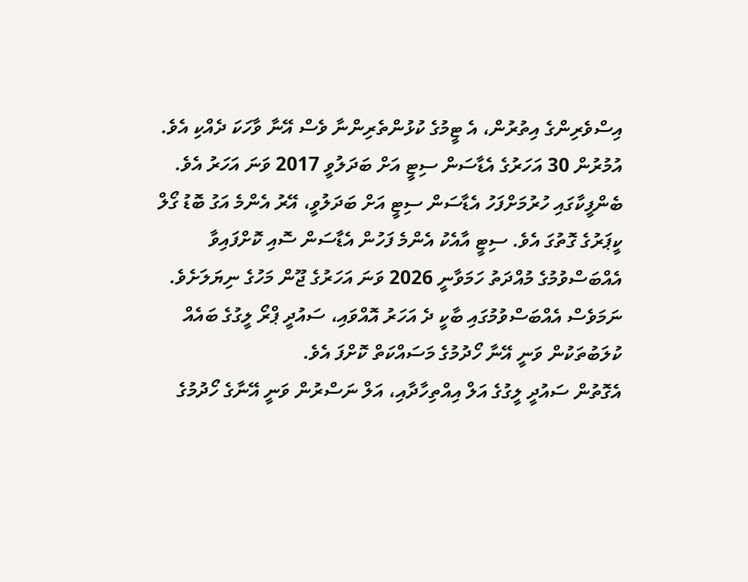އިސްވެރިންގެ އިތުރުން، އެ ޓީމުގެ ކުޅުންތެރިންނާ ވެސް އޭނާ ވާހަކަ ދެއްކި އެވެ.
އުމުރުން 30 އަހަރުގެ އެޑާސަން ސިޓީ އަށް ބަދަލުވީ 2017 ވަނަ އަހަރު އެވެ. ބެންފީކާގައި ހުރުމަށްފަހު އެޑާސަން ސިޓީ އަށް ބަދަލުވީ، އޭރު އެންމެ އަގު ބޮޑު ގޯލް ކީޕަރުގެ ގޮތުގަ އެވެ. ސިޓީ އާއެކު އެންމެ ފަހުން އެޑާސަން ސޮއި ކޮށްފައިވާ އެއްބަސްވުމުގެ މުއްދަތު ހަމަވާނީ 2026 ވަނަ އަހަރުގެ ޖޫން މަހުގެ ނިޔަލަށެވެ. ނަމަވެސް އެއްބަސްވުމުގައި ބާކީ ދެ އަހަރު އޮއްވައި، ސައުދީ ޕްރޯ ލީގުގެ ބައެއް ކުލަބުތަކުން ވަނީ އޭނާ ހޯދުމުގެ މަސައްކަތް ކޮށްފަ އެވެ.
އެގޮތުން ސައުދީ ލީގުގެ އަލް އިއްތިހާދާއި، އަލް ނަސްރުން ވަނީ އޭނާގެ ހޯދުމުގެ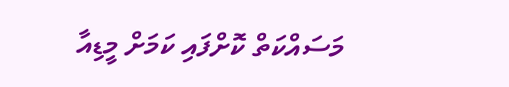މަސައްކަތް ކޮށްފައި ކަމަށް މީޑިއާ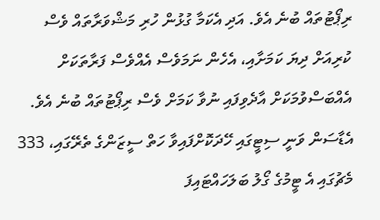ރިޕޯޓުތައް ބުނެ އެވެ. އަދި އެކަމާ ގުޅުން ހުރި މަޝްވަރާތައް ވެސް ކުރިއަށް ދިޔަ ކަމަށާއި، އެހެން ނަމަވެސް އެއްވެސް ފަރާތަކަށް އެއްބަސްވުމަކަށް އާދެވިފައި ނުވާ ކަމަށް ވެސް ރިޕޯޓުތައް ބުނެ އެވެ.
އެޑާސަން ވަނީ ސިޓީގައި ހޭދަކޮށްފައިވާ ހަތް ސީޒަންގެ ތެރޭގައި، 333 މެޗުގައި އެ ޓީމުގެ ގޯލު ބަލަހައްޓައިފަ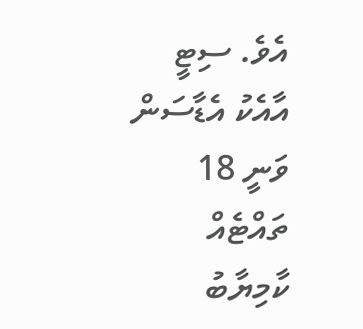އެވެ. ސިޓީ އާއެކު އެޑާސަން ވަނީ 18 ތައްޓެއް ކާމިޔާބު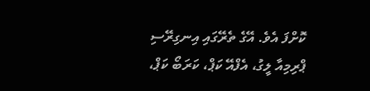ކޮށްފަ އެވެ. އޭގެ ތެރޭގައި އިނގިރޭސި ޕްރިމިއާ ލީގު، އެފްއޭ ކަޕް، ކަރަބޯ ކަޕް،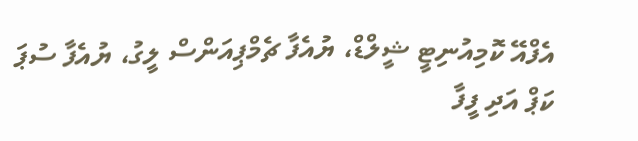އެފްއޭ ކޮމިއުނިޓީ ޝީލްޑް، ޔުއެފާ ޗެމްޕިއަންސް ލީގު، ޔުއެފާ ސުޕަ ކަޕް އަދި ފީފާ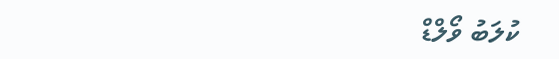ކުލަބު ވޯލްޑް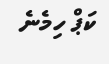ކަޕް ހިމެނެ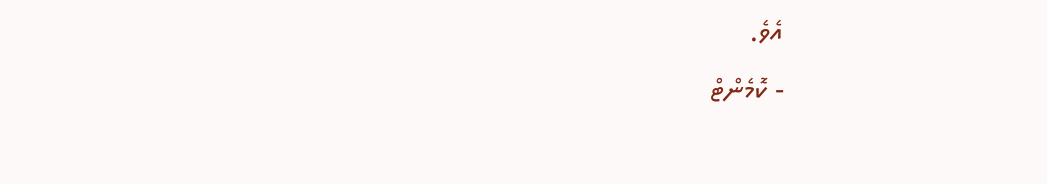އެވެ.
- ކޮމެންޓް